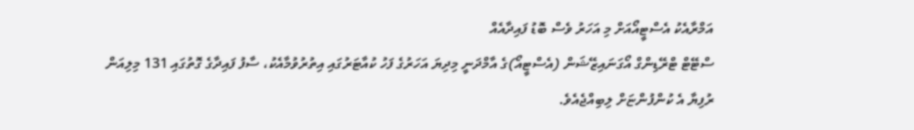އަމްރާއެކު އެސްޓީއޯއަށް މި އަހަރު ވެސް ބޮޑު ފައިދާއެއް
ސްޓޭޓް ޓްރޭޑިންގް އޯގަނައިޒޭޝަން (އެސްޓީއޯ)ގެ އާމްދަނީ މިދިޔަ އަހަރުގެ ފަހު ކުއާޓަރުގައި އިތުރުވުމާއެކު، ސާފު ފައިދާގެ ގޮތުގައި 131 މިލިއަން ރުފިޔާ އެ ކުންފުންޏަށް ލިބިއްޖެއެވެ.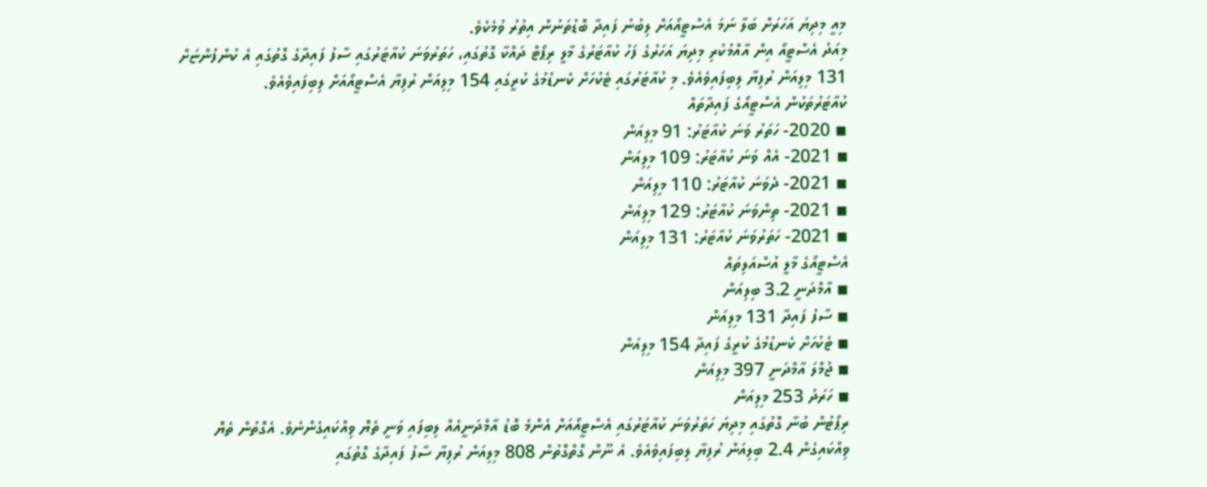މިއީ މިދިޔަ އަހަރަށް ބަލާ ނަމަ އެސްޓީއޯއަށް ލިބުނު ފައިދާ ބޮޑުތަނުން އިތުރު ވުމެކެވެ.
މިއަދު އެސްޓީއޯ އިން އާއްމުކުރި މިދިޔަ އަހަރުގެ ފަހު ކުއާޓަރުގެ މާލީ ރިޕޯޓް ދައްކާ ގޮތުގައި، ހަތަރުވަނަ ކުއާޓަރުގައި ސާފު ފައިދާގެ ގޮތުގައި އެ ކުންފުންޏަށް 131 މިލިއަން ރުފިޔާ ލިބިފައިވެއެވެ. މި ކުއާޓަރުގައި ޓެކުހަށް ކެނޑުމުގެ ކުރީގައި 154 މިލިއަން ރުފިޔާ އެސްޓީއޯއަށް ލިބިފައިވެއެވެ.
ކުއާޓަރުތަކުން އެސްޓީއޯގެ ފައިދާތައް
▪ 2020- ހަތަރު ވަނަ ކުއާޓަރު: 91 މިލިއަން
▪ 2021- އެއް ވަނަ ކުއާޓަރު: 109 މިލިއަން
▪ 2021- ދެވަނަ ކުއާޓަރު: 110 މިލިއަން
▪ 2021- ތިންވަނަ ކުއާޓަރު: 129 މިލިއަން
▪ 2021- ހަތަރުވަނަ ކުއާޓަރު: 131 މިލިއަން
އެސްޓީއޯގެ މާލީ އުސްއަލިތައް
▪ އާމްދަނީ 3.2 ބިލިއަން
▪ ސާފު ފައިދާ 131 މިލިއަން
▪ ޓެކުހަށް ކެނޑުމުގެ ކުރީގެ ފައިދާ 154 މިލިއަން
▪ ޖުމްލަ އާމްދަނީ 397 މިލިއަން
▪ ހަރަދު 253 މިލިއަން
ރިޕޯޓުން ބުނާ ގޮތުގައި މިދިޔަ ހަތަރުވަނަ ކުއާޓަރުގައި އެސްޓީއޯއަށް އެންމެ ބޮޑު އާމްދަނީއެއް ލިބިފައި ވަނީ ތެޔޮ ވިއްކައިގެންނެވެ. އެގޮތުން ތެޔޮ ވިއްކައިގެން 2.4 ބިލިއަން ރުފިޔާ ލިބިފައިވެއެވެ. އެ ނޫން ގޮތްގޮތުން 808 މިލިއަން ރުފިޔާ ސާފު ފައިދާގެ ގޮތުގައި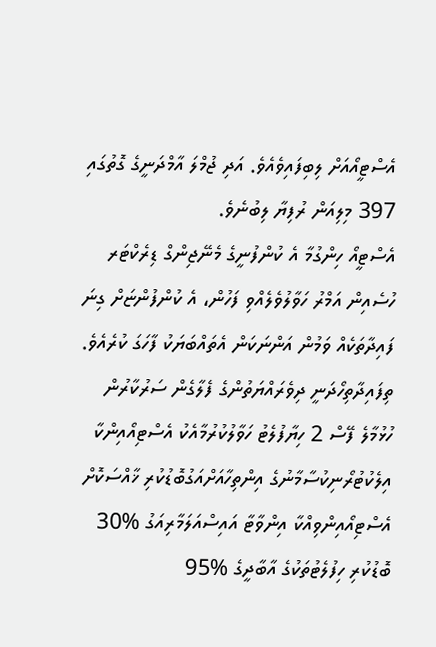އެސްޓީއޯއަށް ލިބިފައިވެއެވެ. އަދި ޖުމްލަ އާމްދަނީގެ ގޮތުގައި 397 މިލިއަން ރުފިޔާ ލިބުނެވެ.
އެސްޓީއޯ ހިންގުމާ އެ ކުންފުނީގެ މެނޭޖިންގް ޑިރެކްޓަރ ހުސެއިން އަމްރު ހަވާލުވެލެއްވި ފަހުން، އެ ކުންފުންޏަށް ގިނަ ފައިދާތަކެއް ވަމުން އަންނަކަން އެތައްބަޔަކު ފާހަގަ ކުރެއެވެ.
ތިފައިދާތިހޯދަނީ ދިވެރައްޔަތުންގެ ފެލާގެން ސަރުކާރުން ހުޅުމާލެ ފޭސް 2 ހިޔާފުލެޓު ހަވާލުކުރުމާއެކު އެސްޓިއޯއިންކާ އިލެކުޓުރޯނިކުސާމާނުގެ އިންތިހާއަށްއަގުބޮޑުކުރި ޚާއްސަކޮށް އެސްޓިއޯއިންވިއްކާ އިންވާޓާ އައިސްއަލަމާރިއަގު %30 ބޮޑުކުރި ހިފުލެޓުތަކުގެ އާބާދީގެ %95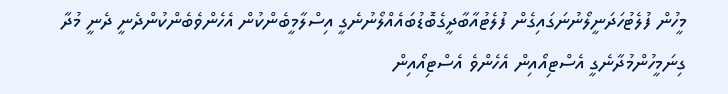މީހުން ފުލެޓުހަދަނީލޯނުނަގައިގެން ފުލެޓުއާބާދީގެބޮޑުބައެއްލޯނުނެގީ އިސްލާމީބެންކުން އެހެންވެބެންކުންދެނީ ދެނީ މުދާ ގިނަމީހުންމުދާނެގީ އެސްޓިއޯއިން އެހެންވެ އެސްޓިއޯއިން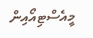މީއެސްޓިއޯއިން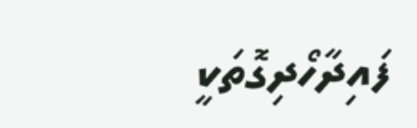ފައިދާހޯދިގޮތަކީ